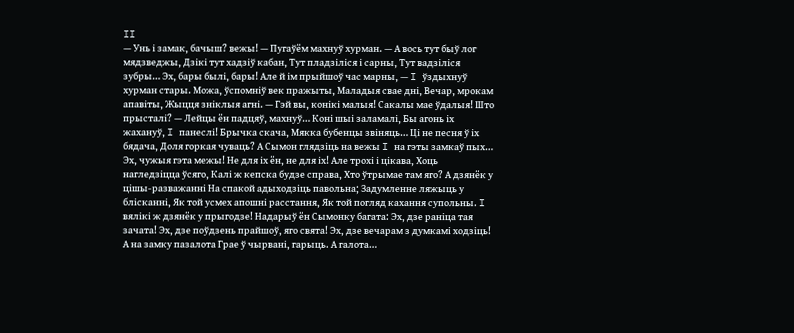II
— Унь і замак, бачыш? вежы! — Пугаўём махнуў хурман. — А вось тут быў лог мядзведжы, Дзікі тут хадзіў кабан, Тут пладзіліся і сарны, Тут вадзіліся зубры… Эх, бары былі, бары! Але й ім прыйшоў час марны, — I ўздыхнуў хурман стары. Можа, ўспомніў век пражыты, Маладыя свае дні, Вечар, мрокам апавіты, Жыцця зніклыя агні. — Гэй вы, конікі малыя! Сакалы мае ўдалыя! Што прысталі? — Лейцы ён падцяў, махнуў… Коні шыі заламалі, Бы агонь іх жахануў, I панеслі! Брычка скача, Мякка бубенцы звіняць… Ці не песня ў іх бядача, Доля горкая чуваць? А Сымон глядзіць на вежы I на гэты замкаў пых… Эх, чужыя гэта межы! Не для іх ён, не для іх! Але трохі і цікава, Хоць нагледзіцца ўсяго, Калі ж кепска будзе справа, Хто ўтрымае там яго? А дзянёк у цішы-разважанні На спакой адыходзіць павольна; Задумленне ляжыць у блісканні, Як той усмех апошні расстання, Як той погляд кахання супольны. I вялікі ж дзянёк у прыгодзе! Надарыў ён Сымонку багата: Эх, дзе раніца тая зачата! Эх, дзе поўдзень прайшоў, яго свята! Эх, дзе вечарам з думкамі ходзіць! А на замку пазалота Грае ў чырвані, гарыць. А галота…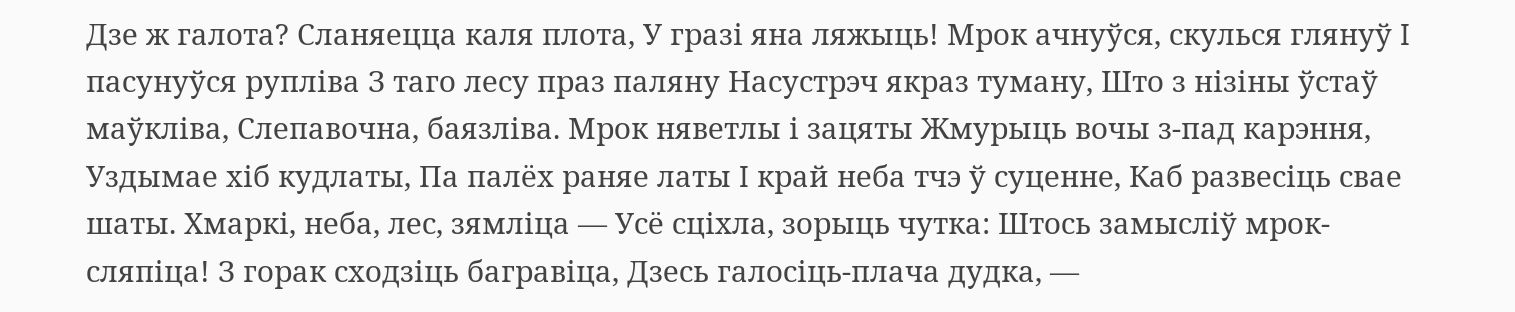Дзе ж галота? Сланяецца каля плота, У гразі яна ляжыць! Мрок ачнуўся, скулься глянуў I пасунуўся рупліва З таго лесу праз паляну Насустрэч якраз туману, Што з нізіны ўстаў маўкліва, Слепавочна, баязліва. Мрок няветлы і зацяты Жмурыць вочы з-пад карэння, Уздымае хіб кудлаты, Па палёх раняе латы I край неба тчэ ў суценне, Каб развесіць свае шаты. Хмаркі, неба, лес, зямліца — Усё сціхла, зорыць чутка: Штось замысліў мрок-сляпіца! З горак сходзіць багравіца, Дзесь галосіць-плача дудка, —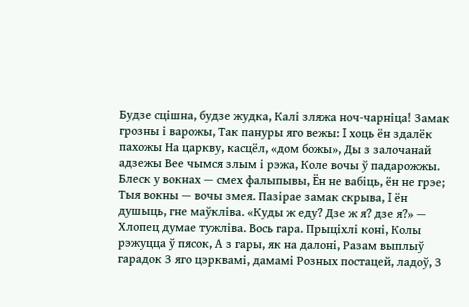Будзе сцішна, будзе жудка, Калі зляжа ноч-чарніца! Замак грозны і варожы, Так пануры яго вежы: I хоць ён здалёк пахожы На царкву, касцёл, «дом божы», Ды з залочанай адзежы Вее чымся злым і рэжа, Коле вочы ў падарожжы. Блеск у вокнах — смех фалыпывы, Ён не вабіць, ён не грэе; Тыя вокны — вочы змея. Пазірае замак скрыва, I ён душыць, гне маўкліва. «Куды ж еду? Дзе ж я? дзе я?» — Хлопец думае тужліва. Вось гара. Прыціхлі коні, Колы рэжуцца ў пясок, А з гары, як на далоні, Разам выплыў гарадок З яго цэрквамі, дамамі Розных постацей, ладоў, З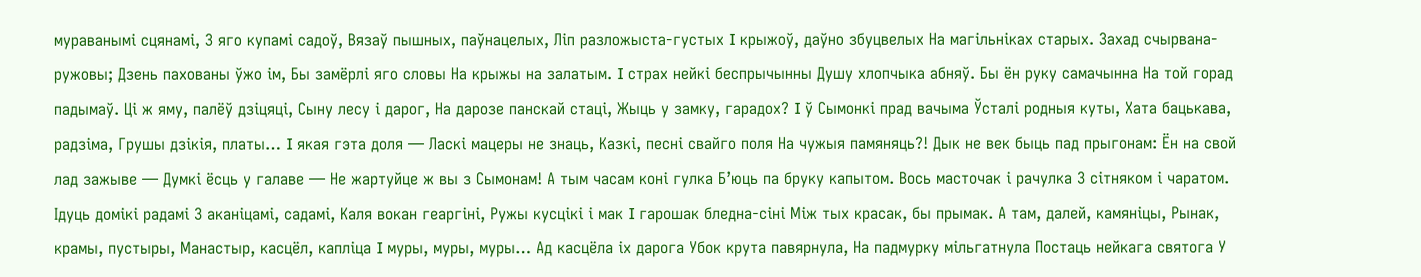мураванымі сцянамі, З яго купамі садоў, Вязаў пышных, паўнацелых, Ліп разложыста-густых I крыжоў, даўно збуцвелых На магільніках старых. Захад счырвана-ружовы; Дзень пахованы ўжо ім, Бы замёрлі яго словы На крыжы на залатым. I страх нейкі беспрычынны Душу хлопчыка абняў. Бы ён руку самачынна На той горад падымаў. Ці ж яму, палёў дзіцяці, Сыну лесу і дарог, На дарозе панскай стаці, Жыць у замку, гарадох? I ў Сымонкі прад вачыма Ўсталі родныя куты, Хата бацькава, радзіма, Грушы дзікія, платы… I якая гэта доля — Ласкі мацеры не знаць, Казкі, песні свайго поля На чужыя памяняць?! Дык не век быць пад прыгонам: Ён на свой лад зажыве — Думкі ёсць у галаве — Не жартуйце ж вы з Сымонам! А тым часам коні гулка Б’юць па бруку капытом. Вось масточак і рачулка З сітняком і чаратом. Ідуць домікі радамі З аканіцамі, садамі, Каля вокан геаргіні, Ружы кусцікі і мак I гарошак бледна-сіні Між тых красак, бы прымак. А там, далей, камяніцы, Рынак, крамы, пустыры, Манастыр, касцёл, капліца I муры, муры, муры… Ад касцёла іх дарога Убок крута павярнула, На падмурку мільгатнула Постаць нейкага святога У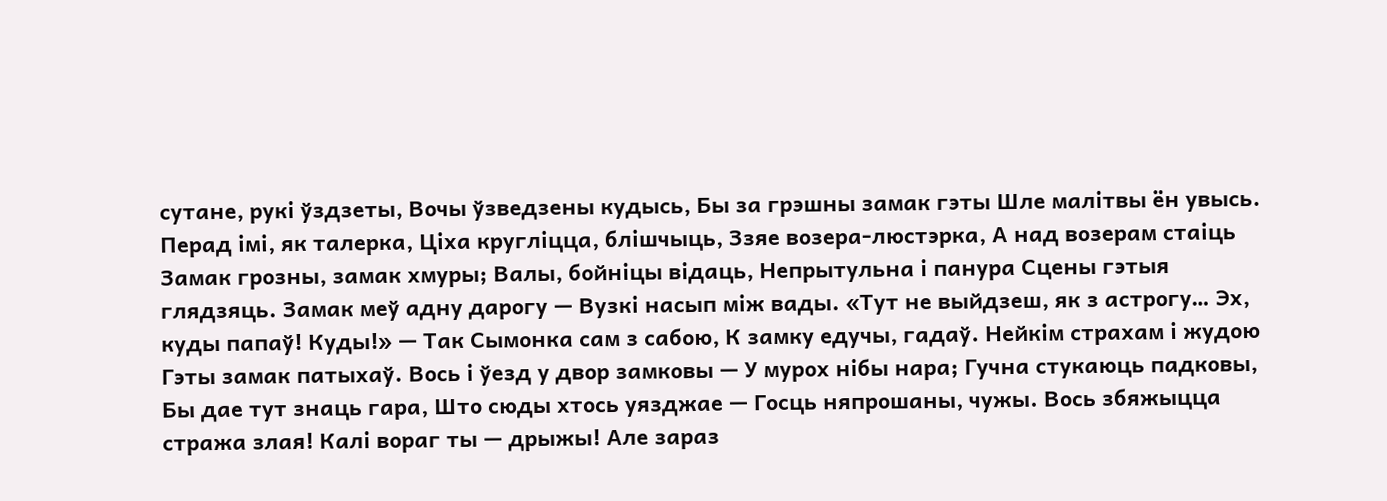сутане, рукі ўздзеты, Вочы ўзведзены кудысь, Бы за грэшны замак гэты Шле малітвы ён увысь. Перад імі, як талерка, Ціха кругліцца, блішчыць, Ззяе возера-люстэрка, А над возерам стаіць Замак грозны, замак хмуры; Валы, бойніцы відаць, Непрытульна і панура Сцены гэтыя глядзяць. Замак меў адну дарогу — Вузкі насып між вады. «Тут не выйдзеш, як з астрогу… Эх, куды папаў! Куды!» — Так Сымонка сам з сабою, К замку едучы, гадаў. Нейкім страхам і жудою Гэты замак патыхаў. Вось і ўезд у двор замковы — У мурох нібы нара; Гучна стукаюць падковы, Бы дае тут знаць гара, Што сюды хтось уязджае — Госць няпрошаны, чужы. Вось збяжыцца стража злая! Калі вораг ты — дрыжы! Але зараз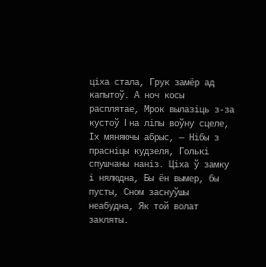ціха стала, Грук замёр ад капытоў. А ноч косы расплятае, Мрок вылазіць з-за кустоў I на ліпы воўну сцеле, Іх мяняючы абрыс, — Нібы з прасніцы кудзеля, Голькі спушчаны наніз. Ціха ў замку і нялюдна, Бы ён вымер, бы пусты, Сном заснуўшы неабудна, Як той волат закляты.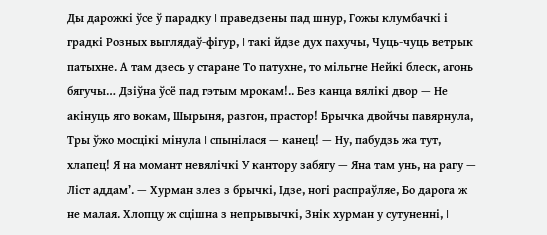Ды дарожкі ўсе ў парадку I праведзены пад шнур, Гожы клумбачкі і градкі Розных выглядаў-фігур, I такі йдзе дух пахучы, Чуць-чуць ветрык патыхне. А там дзесь у старане То патухне, то мільгне Нейкі блеск, агонь бягучы… Дзіўна ўсё пад гэтым мрокам!.. Без канца вялікі двор — Не акінуць яго вокам, Шырыня, разгон, прастор! Брычка двойчы павярнула, Тры ўжо мосцікі мінула I спынілася — канец! — Ну, пабудзь жа тут, хлапец! Я на момант невялічкі У кантору забягу — Яна там унь, на рагу — Ліст аддам’. — Хурман злез з брычкі, Ідзе, ногі распраўляе, Бо дарога ж не малая. Хлопцу ж сцішна з непрывычкі, Знік хурман у сутуненні, I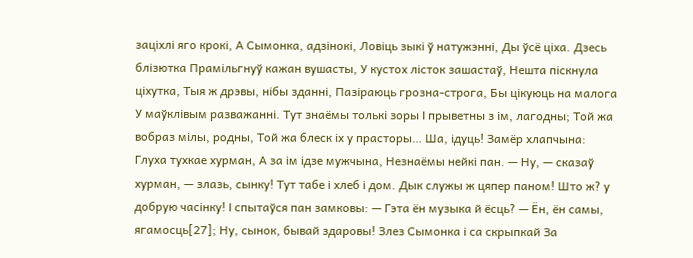заціхлі яго крокі, А Сымонка, адзінокі, Ловіць зыкі ў натужэнні, Ды ўсё ціха. Дзесь блізютка Прамільгнуў кажан вушасты, У кустох лісток зашастаў, Нешта піскнула ціхутка, Тыя ж дрэвы, нібы зданні, Пазіраюць грозна-строга, Бы цікуюць на малога У маўклівым разважанні. Тут знаёмы толькі зоры I прыветны з ім, лагодны; Той жа вобраз мілы, родны, Той жа блеск іх у прасторы… Ша, ідуць! Замёр хлапчына: Глуха тухкае хурман, А за ім ідзе мужчына, Незнаёмы нейкі пан. — Ну, — сказаў хурман, — злазь, сынку! Тут табе і хлеб і дом. Дык служы ж цяпер паном! Што ж? у добрую часінку! I спытаўся пан замковы: — Гэта ён музыка й ёсць? — Ён, ён самы, ягамосць[27]; Ну, сынок, бывай здаровы! Злез Сымонка і са скрыпкай За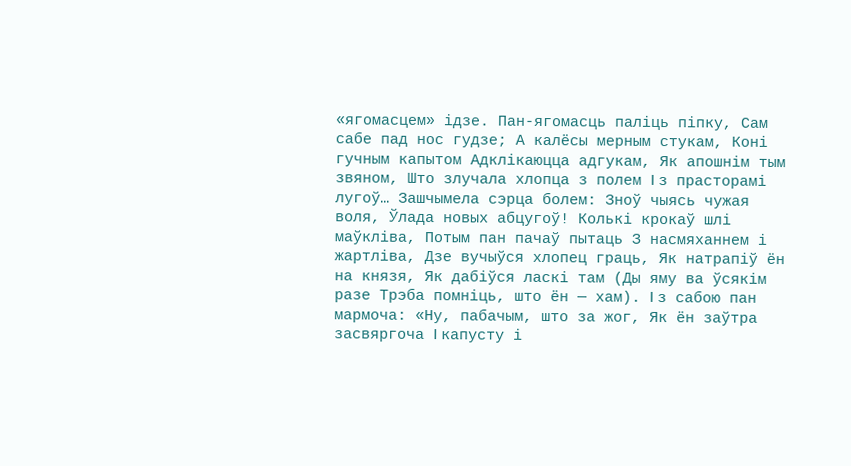«ягомасцем» ідзе. Пан-ягомасць паліць піпку, Сам сабе пад нос гудзе; А калёсы мерным стукам, Коні гучным капытом Адклікаюцца адгукам, Як апошнім тым звяном, Што злучала хлопца з полем I з прасторамі лугоў… Зашчымела сэрца болем: Зноў чыясь чужая воля, Ўлада новых абцугоў! Колькі крокаў шлі маўкліва, Потым пан пачаў пытаць З насмяханнем і жартліва, Дзе вучыўся хлопец граць, Як натрапіў ён на князя, Як дабіўся ласкі там (Ды яму ва ўсякім разе Трэба помніць, што ён — хам). I з сабою пан мармоча: «Ну, пабачым, што за жог, Як ён заўтра засвяргоча I капусту і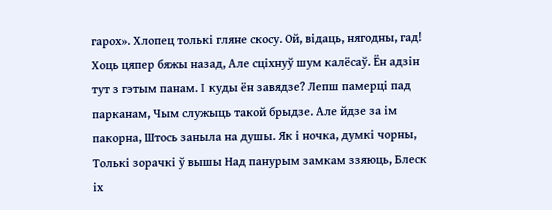гарох». Хлопец толькі гляне скосу. Ой, відаць, нягодны, гад! Хоць цяпер бяжы назад, Але сціхнуў шум калёсаў. Ён адзін тут з гэтым панам. I куды ён завядзе? Лепш памерці пад парканам, Чым служыць такой брыдзе. Але йдзе за ім пакорна, Штось заныла на душы. Як і ночка, думкі чорны, Толькі зорачкі ў вышы Над панурым замкам ззяюць, Блеск іх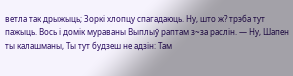ветла так дрыжыць; Зоркі хлопцу спагадаюць. Ну, што ж? трэба тут пажыць. Вось і домік мураваны Выплыў раптам з~за раслін. — Ну, Шапен ты калашманы, Ты тут будзеш не адзін: Там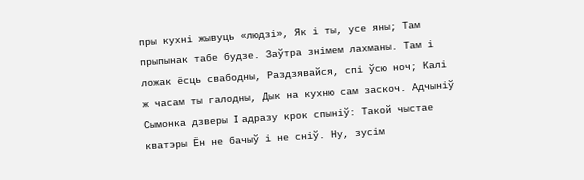пры кухні жывуць «людзі», Як і ты, усе яны; Там прыпынак табе будзе. Заўтра знімем лахманы. Там і ложак ёсць свабодны, Раздзявайся, спі ўсю ноч; Калі ж часам ты галодны, Дык на кухню сам заскоч. Адчыніў Сымонка дзверы I адразу крок спыніў: Такой чыстае кватэры Ён не бачыў і не сніў. Ну, зусім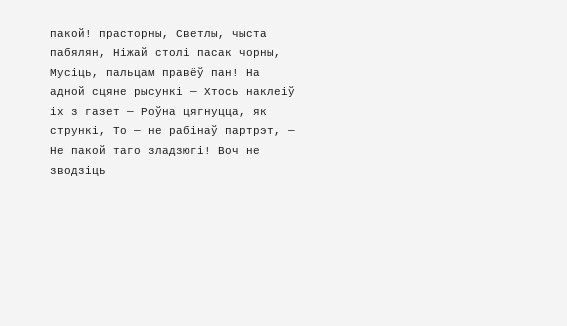пакой! прасторны, Светлы, чыста пабялян, Ніжай столі пасак чорны, Мусіць, пальцам правёў пан! На адной сцяне рысункі — Хтось наклеіў іх з газет — Роўна цягнуцца, як стрункі, То — не рабінаў партрэт, — Не пакой таго зладзюгі! Воч не зводзіць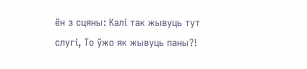ён з сцяны: Калі так жывуць тут слугі, То ўжо як жывуць паны?!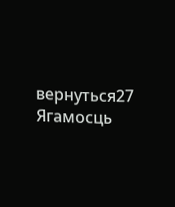вернуться27
Ягамосць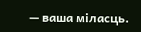— ваша міласць.